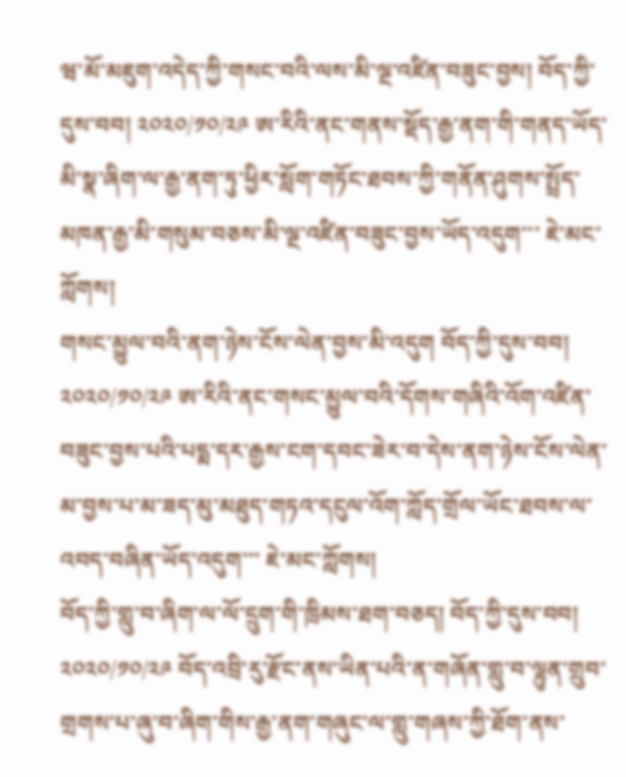ཝ་མོ་མཇུག་འདེད་ཀྱི་གསང་བའི་ལས་མི་ལྔ་འཛིན་བཟུང་བྱས། བོད་ཀྱི་དུས་བབ། ༢༠༢༠/༡༠/༢༩ ཨ་རིའི་ནང་གནས་སྡོད་རྒྱ་ནག་གི་གནད་ཡོད་མི་སྣ་ཞིག་ལ་རྒྱ་ནག་ཏུ་ཕྱིར་སློག་གཏོང་ཐབས་ཀྱི་གནོན་ཤུགས་སྤྲོད་མཁན་རྒྱ་མི་གསུམ་བཅས་མི་ལྔ་འཛིན་བཟུང་བྱས་ཡོད་འདུག་་་ ཇེ་མང་ཀློགས།
གསང་མྱུལ་བའི་ནག་ཉེས་ངོས་ལེན་བྱས་མི་འདུག བོད་ཀྱི་དུས་བབ། ༢༠༢༠/༡༠/༢༩ ཨ་རིའི་ནང་གསང་མྱུལ་བའི་དོགས་གཞིའི་འོག་འཛིན་བཟུང་བྱས་པའི་པདྨ་དར་རྒྱས་ངག་དབང་ཟེར་བ་དེས་ནག་ཉེས་ངོས་ལེན་མ་བྱས་པ་མ་ཟད་མུ་མཐུད་གཏའ་དངུལ་འོག་ཀློད་གྲོལ་ཡོང་ཐབས་ལ་འབད་བཞིན་ཡོད་འདུག་་་ ཇེ་མང་ཀློགས།
བོད་ཀྱི་གླུ་བ་ཞིག་ལ་ལོ་དྲུག་གི་ཁྲིམས་ཐག་བཅད། བོད་ཀྱི་དུས་བབ། ༢༠༢༠/༡༠/༢༩ བོད་འབྲི་རུ་རྫོང་ནས་ཡིན་པའི་ན་གཞོན་གླུ་བ་ལྷུན་གྲུབ་གྲགས་པ་ཞུ་བ་ཞིག་གིས་རྒྱ་ནག་གཞུང་ལ་གླུ་གཞས་ཀྱི་ཐོག་ནས་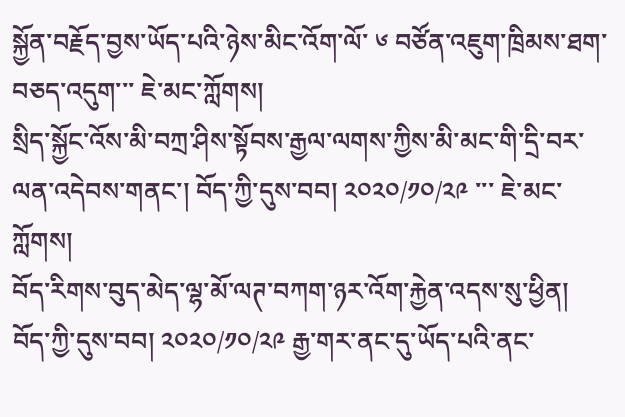སྐྱོན་བརྗོད་བྱས་ཡོད་པའི་ཉེས་མིང་འོག་ལོ་ ༦ བཙོན་འཇུག་ཁྲིམས་ཐག་བཅད་འདུག་་་ ཇེ་མང་ཀློགས།
སྲིད་སྐྱོང་འོས་མི་བཀྲ་ཤིས་སྟོབས་རྒྱལ་ལགས་ཀྱིས་མི་མང་གི་དྲི་བར་ལན་འདེབས་གནང་། བོད་ཀྱི་དུས་བབ། ༢༠༢༠/༡༠/༢༩ ་་་ ཇེ་མང་ཀློགས།
བོད་རིགས་བུད་མེད་ལྷ་མོ་ལཊ་བཀག་ཉར་འོག་རྐྱེན་འདས་སུ་ཕྱིན། བོད་ཀྱི་དུས་བབ། ༢༠༢༠/༡༠/༢༩ རྒྱ་གར་ནང་དུ་ཡོད་པའི་ནང་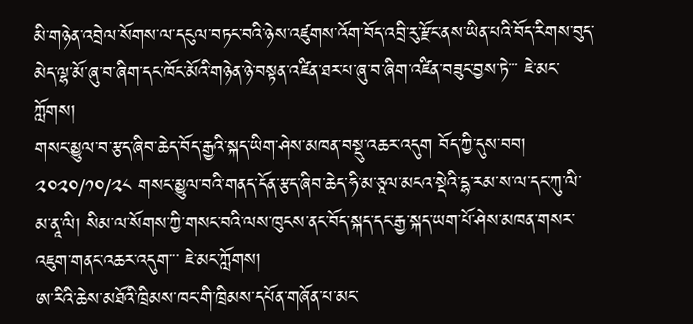མི་གཉེན་འབྲེལ་སོགས་ལ་དངུལ་བཏང་བའི་ཉེས་འཛུགས་འོག་བོད་འབྲི་རུ་རྫོང་ནས་ཡིན་པའི་བོད་རིགས་བུད་མེད་ལྷ་མོ་ཞུ་བ་ཞིག་དང་ཁོང་མོའི་གཉེན་ཉེ་བསྟན་འཛིན་ཐར་པ་ཞུ་བ་ཞིག་འཛིན་བཟུང་བྱས་ཏེ་་་ ཇེ་མང་ཀློགས།
གསང་མྱུལ་བ་རྩད་ཞིབ་ཆེད་བོད་རྒྱའི་སྐད་ཡིག་ཤེས་མཁན་བསྡུ་འཆར་འདུག བོད་ཀྱི་དུས་བབ། ༢༠༢༠/༡༠/༢༨ གསང་མྱུལ་བའི་གནད་དོན་རྩད་ཞིབ་ཆེད་ཧི་མ་ཅཱལ་མངའ་སྡེའི་དྷ་རམ་ས་ལ་དང་ཀུ་ལི་མ་ནཱ་ལི། སིམ་ལ་སོགས་ཀྱི་གསང་བའི་ལས་ཁུངས་ནང་བོད་སྐད་དང་རྒྱ་སྐད་ཡག་པོ་ཤེས་མཁན་གསར་འཇུག་གནང་འཆར་འདུག་་་ ཇེ་མང་ཀློགས།
ཨ་རིའི་ཆེས་མཐོའི་ཁྲིམས་ཁང་གི་ཁྲིམས་དཔོན་གཞོན་པ་མང་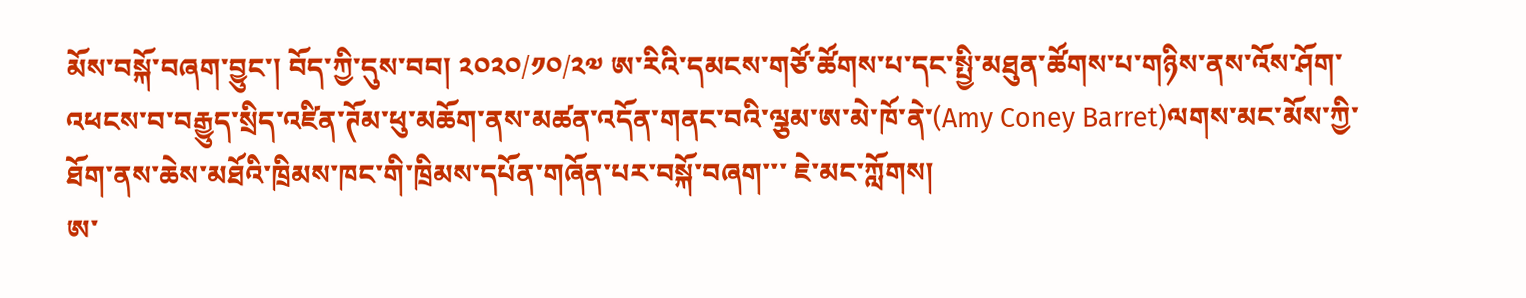མོས་བསྐོ་བཞག་བྱུང་། བོད་ཀྱི་དུས་བབ། ༢༠༢༠/༡༠/༢༧ ཨ་རིའི་དམངས་གཙོ་ཚོགས་པ་དང་སྤྱི་མཐུན་ཚོགས་པ་གཉིས་ནས་འོས་ཤོག་འཕངས་བ་བརྒྱུད་སྲིད་འཛིན་ཊོམ་ཕུ་མཆོག་ནས་མཚན་འདོན་གནང་བའི་ལྕམ་ཨ་མེ་ཁོ་ནེ་(Amy Coney Barret)ལགས་མང་མོས་ཀྱི་ཐོག་ནས་ཆེས་མཐོའི་ཁྲིམས་ཁང་གི་ཁྲིམས་དཔོན་གཞོན་པར་བསྐོ་བཞག་་་ ཇེ་མང་ཀློགས།
ཨ་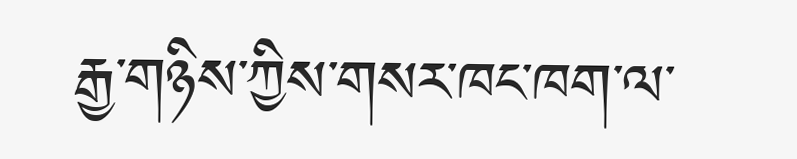རྒྱ་གཉིས་ཀྱིས་གསར་ཁང་ཁག་ལ་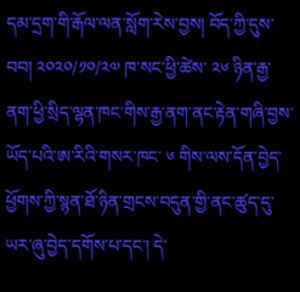དམ་དྲག་གི་རྒོལ་ལན་སློག་རེས་བྱས། བོད་ཀྱི་དུས་བབ། ༢༠༢༠/༡༠/༢༧ ཁ་སང་ཕྱི་ཚེས་ ༢༦ ཉིན་རྒྱ་ནག་ཕྱི་སྲིད་ལྷན་ཁང་གིས་རྒྱ་ནག་ནང་རྟེན་གཞི་བྱས་ཡོད་པའི་ཨ་རིའི་གསར་ཁང་ ༦ གིས་ལས་དོན་བྱེད་ཕྱོགས་ཀྱི་སྙན་ཐོ་ཉིན་གྲངས་བདུན་གྱི་ནང་ཚུད་དུ་ཡར་ཞུ་བྱེད་དགོས་པ་དང་། དེ་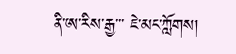ནི་ཨ་རིས་རྒྱ་་་ ཇེ་མང་ཀློགས།